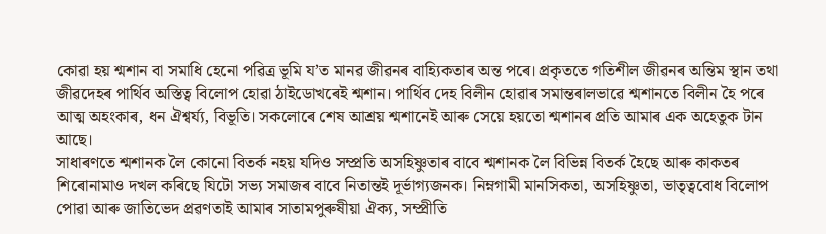কোৱা হয় শ্মশান বা সমাধি হেনো পৱিত্ৰ ভূমি য’ত মানৱ জীৱনৰ বাহ্যিকতাৰ অন্ত পৰে। প্ৰকৃততে গতিশীল জীৱনৰ অন্তিম স্থান তথা জীৱদেহৰ পাৰ্থিব অস্তিত্ব বিলোপ হোৱা ঠাইডোখৰেই শ্মশান। পাৰ্থিব দেহ বিলীন হোৱাৰ সমান্তৰালভাৱে শ্মশানতে বিলীন হৈ পৰে আত্ম অহংকাৰ, ধন ঐশ্বৰ্য্য, বিভূতি। সকলোৰে শেষ আশ্ৰয় শ্মশানেই আৰু সেয়ে হয়তো শ্মশানৰ প্ৰতি আমাৰ এক অহেতুক টান আছে।
সাধাৰণতে শ্মশানক লৈ কোনো বিতৰ্ক নহয় যদিও সম্প্ৰতি অসহিষ্ণুতাৰ বাবে শ্মশানক লৈ বিভিন্ন বিতৰ্ক হৈছে আৰু কাকতৰ শিৰোনামাও দখল কৰিছে যিটো সভ্য সমাজৰ বাবে নিতান্তই দূৰ্ভাগ্যজনক। নিম্নগামী মানসিকতা, অসহিষ্ণুতা, ভাতৃত্ববোধ বিলোপ পোৱা আৰু জাতিভেদ প্ৰৱণতাই আমাৰ সাতামপুৰুষীয়া ঐক্য, সম্প্ৰীতি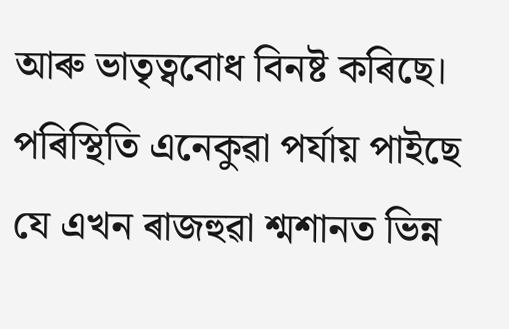আৰু ভাতৃত্ববোধ বিনষ্ট কৰিছে। পৰিস্থিতি এনেকুৱা পৰ্যায় পাইছে যে এখন ৰাজহুৱা শ্মশানত ভিন্ন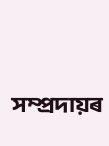সম্প্ৰদায়ৰ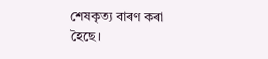শেষকৃত্য বাৰণ কৰা হৈছে।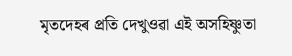মৃতদেহৰ প্ৰতি দেখুওৱা এই অসহিষ্ণুতা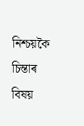নিশ্চয়কৈ চিন্তাৰ বিষয়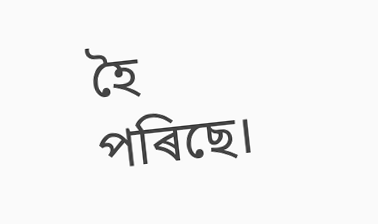হৈ পৰিছে।